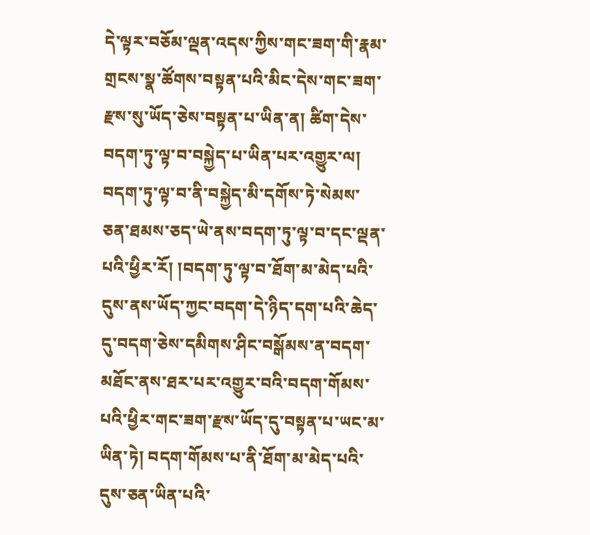དེ་ལྟར་བཅོམ་ལྡན་འདས་ཀྱིས་གང་ཟག་གི་རྣམ་གྲངས་སྣ་ཚོགས་བསྟན་པའི་མིང་དེས་གང་ཟག་རྫས་སུ་ཡོད་ཅེས་བསྟན་པ་ཡིན་ན། ཚིག་དེས་བདག་ཏུ་ལྟ་བ་བསྐྱེད་པ་ཡིན་པར་འགྱུར་ལ། བདག་ཏུ་ལྟ་བ་ནི་བསྐྱེད་མི་དགོས་ཏེ་སེམས་ཅན་ཐམས་ཅད་ཡེ་ནས་བདག་ཏུ་ལྟ་བ་དང་ལྡན་པའི་ཕྱིར་རོ། །བདག་ཏུ་ལྟ་བ་ཐོག་མ་མེད་པའི་དུས་ནས་ཡོད་ཀྱང་བདག་དེ་ཉིད་དག་པའི་ཆེད་དུ་བདག་ཅེས་དམིགས་ཤིང་བསྒོམས་ན་བདག་མཐོང་ནས་ཐར་པར་འགྱུར་བའི་བདག་གོམས་པའི་ཕྱིར་གང་ཟག་རྫས་ཡོད་དུ་བསྟན་པ་ཡང་མ་ཡིན་ཏེ། བདག་གོམས་པ་ནི་ཐོག་མ་མེད་པའི་དུས་ཅན་ཡིན་པའི་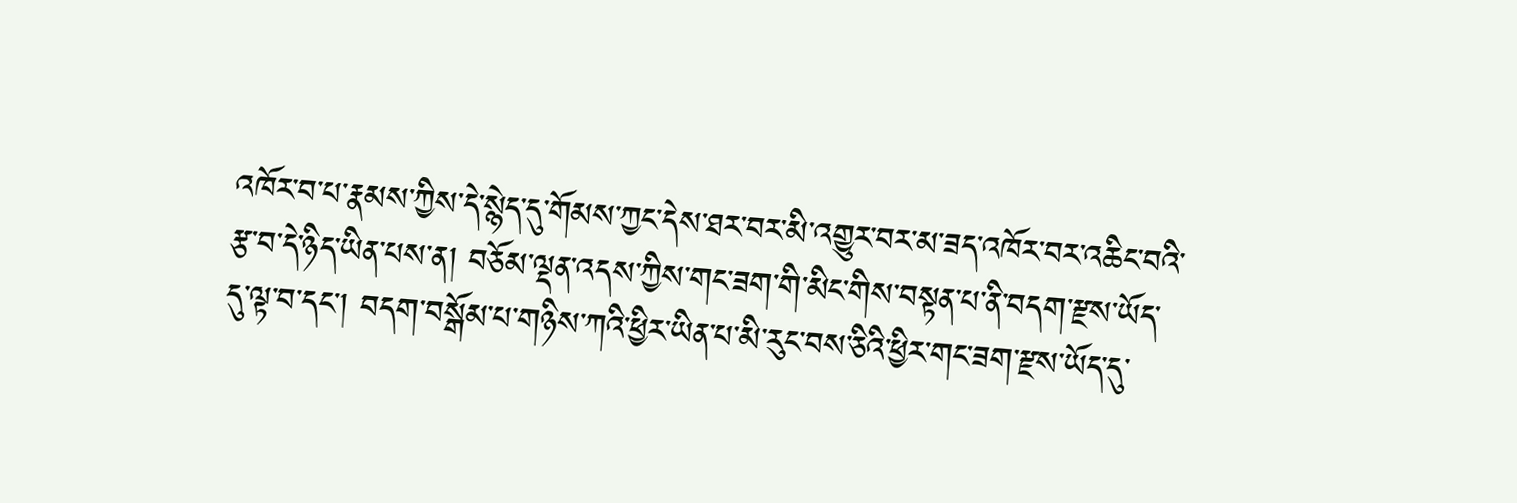འཁོར་བ་པ་རྣམས་ཀྱིས་དེ་སྙེད་དུ་གོམས་ཀྱང་དེས་ཐར་བར་མི་འགྱུར་བར་མ་ཟད་འཁོར་བར་འཆིང་བའི་རྩ་བ་དེ་ཉིད་ཡིན་པས་ན། བཅོམ་ལྡན་འདས་ཀྱིས་གང་ཟག་གི་མིང་གིས་བསྟན་པ་ནི་བདག་རྫས་ཡོད་དུ་ལྟ་བ་དང་། བདག་བསྒོམ་པ་གཉིས་ཀའི་ཕྱིར་ཡིན་པ་མི་རུང་བས་ཅིའི་ཕྱིར་གང་ཟག་རྫས་ཡོད་དུ་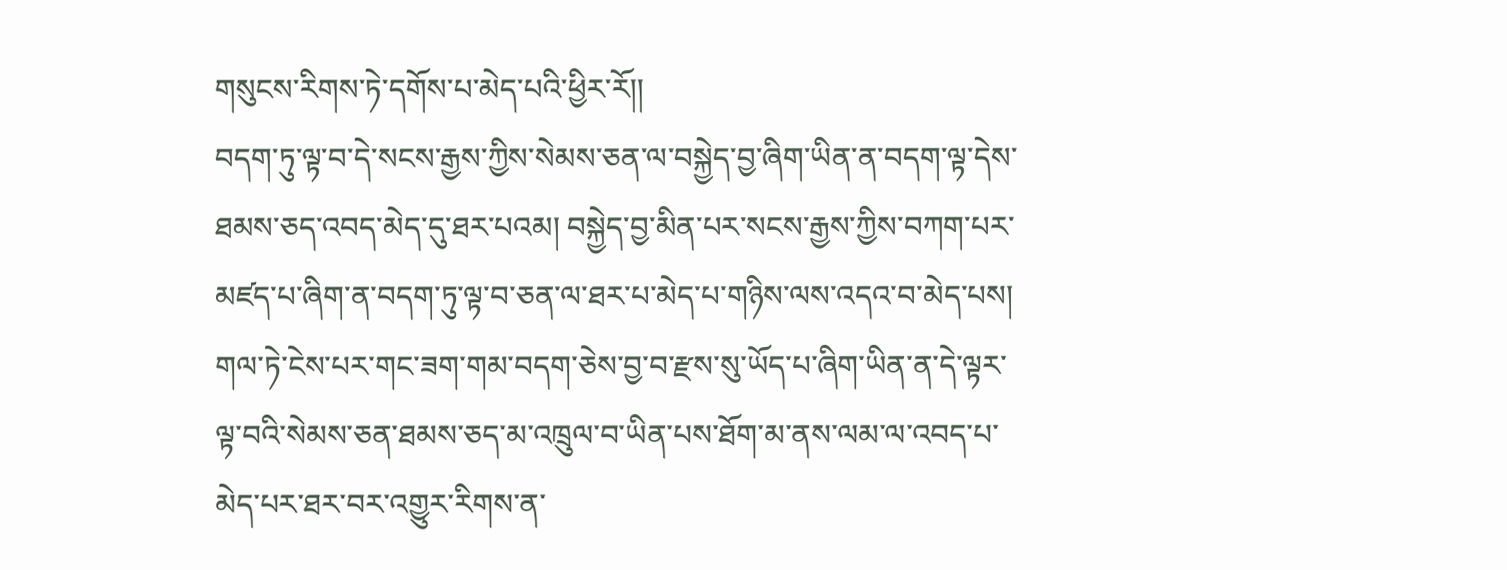གསུངས་རིགས་ཏེ་དགོས་པ་མེད་པའི་ཕྱིར་རོ།།
བདག་ཏུ་ལྟ་བ་དེ་སངས་རྒྱས་ཀྱིས་སེམས་ཅན་ལ་བསྐྱེད་བྱ་ཞིག་ཡིན་ན་བདག་ལྟ་དེས་ཐམས་ཅད་འབད་མེད་དུ་ཐར་པའམ། བསྐྱེད་བྱ་མིན་པར་སངས་རྒྱས་ཀྱིས་བཀག་པར་མཛད་པ་ཞིག་ན་བདག་ཏུ་ལྟ་བ་ཅན་ལ་ཐར་པ་མེད་པ་གཉིས་ལས་འདའ་བ་མེད་པས། གལ་ཏེ་ངེས་པར་གང་ཟག་གམ་བདག་ཅེས་བྱ་བ་རྫས་སུ་ཡོད་པ་ཞིག་ཡིན་ན་དེ་ལྟར་ལྟ་བའི་སེམས་ཅན་ཐམས་ཅད་མ་འཁྲུལ་བ་ཡིན་པས་ཐོག་མ་ནས་ལམ་ལ་འབད་པ་མེད་པར་ཐར་བར་འགྱུར་རིགས་ན་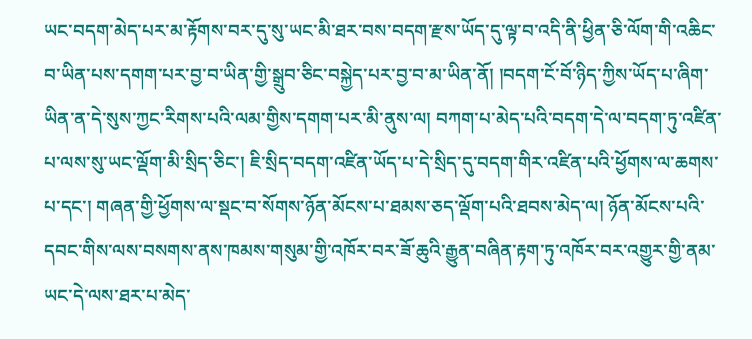ཡང་བདག་མེད་པར་མ་རྟོགས་བར་དུ་སུ་ཡང་མི་ཐར་བས་བདག་རྫས་ཡོད་དུ་ལྟ་བ་འདི་ནི་ཕྱིན་ཅི་ལོག་གི་འཆིང་བ་ཡིན་པས་དགག་པར་བྱ་བ་ཡིན་གྱི་སྒྲུབ་ཅིང་བསྐྱེད་པར་བྱ་བ་མ་ཡིན་ནོ། །བདག་ངོ་བོ་ཉིད་ཀྱིས་ཡོད་པ་ཞིག་ཡིན་ན་དེ་སུས་ཀྱང་རིགས་པའི་ལམ་གྱིས་དགག་པར་མི་ནུས་ལ། བཀག་པ་མེད་པའི་བདག་དེ་ལ་བདག་ཏུ་འཛིན་པ་ལས་སུ་ཡང་ལྡོག་མི་སྲིད་ཅིང་། ཇི་སྲིད་བདག་འཛིན་ཡོད་པ་དེ་སྲིད་དུ་བདག་གིར་འཛིན་པའི་ཕྱོགས་ལ་ཆགས་པ་དང་། གཞན་གྱི་ཕྱོགས་ལ་སྡང་བ་སོགས་ཉོན་མོངས་པ་ཐམས་ཅད་ལྡོག་པའི་ཐབས་མེད་ལ། ཉོན་མོངས་པའི་དབང་གིས་ལས་བསགས་ནས་ཁམས་གསུམ་གྱི་འཁོར་བར་ཟོ་ཆུའི་རྒྱུན་བཞིན་རྟག་ཏུ་འཁོར་བར་འགྱུར་གྱི་ནམ་ཡང་དེ་ལས་ཐར་པ་མེད་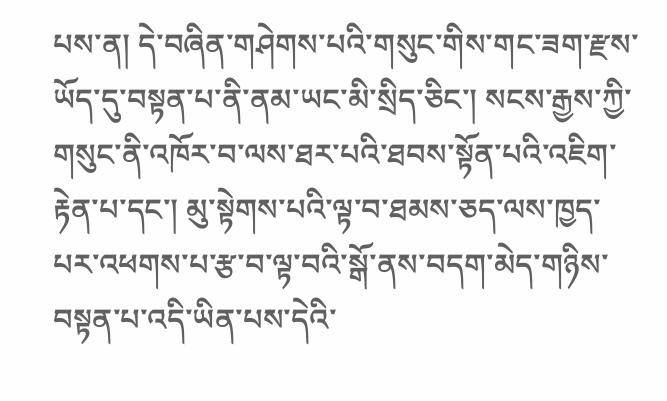པས་ན། དེ་བཞིན་གཤེགས་པའི་གསུང་གིས་གང་ཟག་རྫས་ཡོད་དུ་བསྟན་པ་ནི་ནམ་ཡང་མི་སྲིད་ཅིང་། སངས་རྒྱས་ཀྱི་གསུང་ནི་འཁོར་བ་ལས་ཐར་པའི་ཐབས་སྟོན་པའི་འཇིག་རྟེན་པ་དང་། མུ་སྟེགས་པའི་ལྟ་བ་ཐམས་ཅད་ལས་ཁྱད་པར་འཕགས་པ་རྩ་བ་ལྟ་བའི་སྒོ་ནས་བདག་མེད་གཉིས་བསྟན་པ་འདི་ཡིན་པས་དེའི་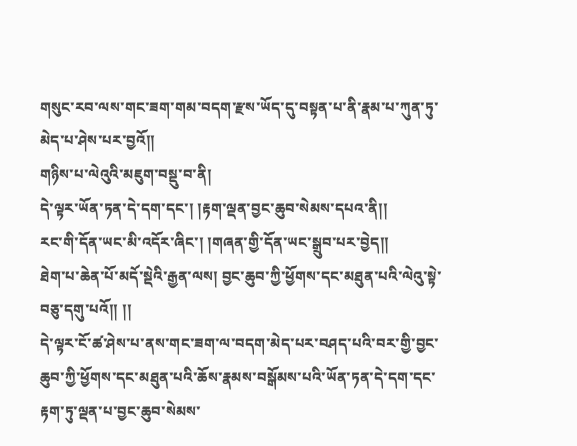གསུང་རབ་ལས་གང་ཟག་གམ་བདག་རྫས་ཡོད་དུ་བསྟན་པ་ནི་རྣམ་པ་ཀུན་ཏུ་མེད་པ་ཤེས་པར་བྱའོ།།
གཉིས་པ་ལེའུའི་མཇུག་བསྡུ་བ་ནི།
དེ་ལྟར་ཡོན་ཏན་དེ་དག་དང་། །རྟག་ལྡན་བྱང་ཆུབ་སེམས་དཔའ་ནི།།
རང་གི་དོན་ཡང་མི་འདོར་ཞིང་། །གཞན་གྱི་དོན་ཡང་སྒྲུབ་པར་བྱེད།།
ཐེག་པ་ཆེན་པོ་མདོ་སྡེའི་རྒྱན་ལས། བྱང་ཆུབ་ཀྱི་ཕྱོགས་དང་མཐུན་པའི་ལེའུ་སྟེ་
བཅུ་དགུ་པའོ།། །།
དེ་ལྟར་ངོ་ཚ་ཤེས་པ་ནས་གང་ཟག་ལ་བདག་མེད་པར་བཤད་པའི་བར་གྱི་བྱང་ཆུབ་ཀྱི་ཕྱོགས་དང་མཐུན་པའི་ཆོས་རྣམས་བསྒོམས་པའི་ཡོན་ཏན་དེ་དག་དང་རྟག་ཏུ་ལྡན་པ་བྱང་ཆུབ་སེམས་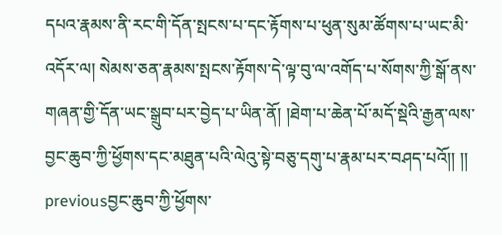དཔའ་རྣམས་ནི་རང་གི་དོན་སྤངས་པ་དང་རྟོགས་པ་ཕུན་སུམ་ཚོགས་པ་ཡང་མི་འདོར་ལ། སེམས་ཅན་རྣམས་སྤངས་རྟོགས་དེ་ལྟ་བུ་ལ་འགོད་པ་སོགས་ཀྱི་སྒོ་ནས་གཞན་གྱི་དོན་ཡང་སྒྲུབ་པར་བྱེད་པ་ཡིན་ནོ། །ཐེག་པ་ཆེན་པོ་མདོ་སྡེའི་རྒྱན་ལས་བྱང་ཆུབ་ཀྱི་ཕྱོགས་དང་མཐུན་པའི་ལེའུ་སྟེ་བཅུ་དགུ་པ་རྣམ་པར་བཤད་པའོ།། །།
previousབྱང་ཆུབ་ཀྱི་ཕྱོགས་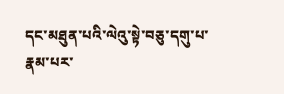དང་མཐུན་པའི་ལེའུ་སྟེ་བཅུ་དགུ་པ་རྣམ་པར་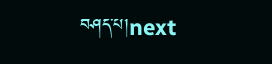བཤད་པ།next